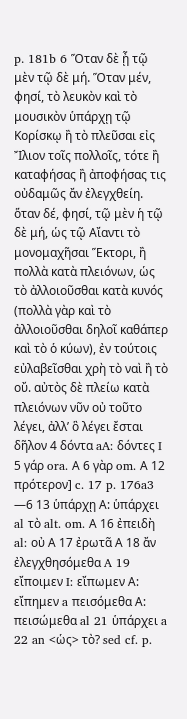p. 181b 6 Ὅταν δὲ ᾖ τῷ μὲν τῷ δὲ μή. Ὅταν μέν, φησί, τὸ λευκὸν καὶ τὸ μουσικὸν ὑπάρχῃ τῷ Κορίσκῳ ἢ τὸ πλεῦσαι εἰς Ἴλιον τοῖς πολλοῖς, τότε ἢ καταφήσας ἢ ἀποφήσας τις οὐδαμῶς ἄν ἐλεγχθείη. ὅταν δέ, φησί, τῷ μὲν ἡ τῷ δὲ μή, ὡς τῷ Αἴαντι τὸ μονομαχῆσαι Ἕκτορι, ἢ πολλὰ κατὰ πλειόνων, ὡς τὸ ἀλλοιοῦσθαι κατὰ κυνός (πολλὰ γὰρ καὶ τὸ ἀλλοιοῦσθαι δηλοῖ καθάπερ καὶ τὸ ὁ κύων), ἐν τούτοις εὐλαβεῖσθαι χρὴ τὸ ναὶ ἢ τὸ οὔ. αὐτὸς δὲ πλείω κατὰ πλειόνων νῦν οὐ τοῦτο λέγει, ἀλλ’ ὃ λέγει ἔσται δῆλον 4 δόντα aA: δόντες I 5 γάρ ora. Α 6 γὰρ om. Α 12 πρότερον] c. 17 p. 176a3 —6 13 ὑπάρχῃ Α: ὑπάρχει al τὸ alt. om. Α 16 ἐπειδὴ al: οὐ Α 17 ἐρωτᾶ Α 18 ἄν ἐλεγχθησόμεθα A 19 εἴποιμεν I: εἴπωμεν Α: εἴπημεν a πεισόμεθα Α: πεισώμεθα al 21 ὑπάρχει a 22 an <ὡς> τὸ? sed cf. p.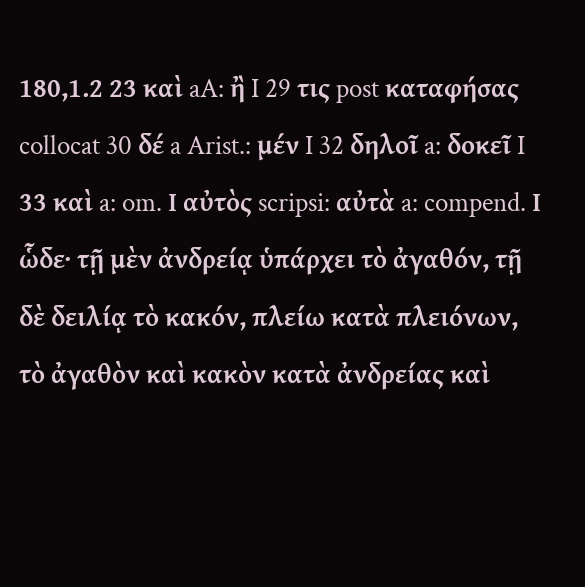180,1.2 23 καὶ aA: ἢ I 29 τις post καταφήσας collocat 30 δέ a Arist.: μέν I 32 δηλοῖ a: δοκεῖ I 33 καὶ a: om. Ι αὐτὸς scripsi: αὐτὰ a: compend. Ι ὧδε· τῇ μὲν ἀνδρείᾳ ὑπάρχει τὸ ἀγαθόν, τῇ δὲ δειλίᾳ τὸ κακόν, πλείω κατὰ πλειόνων, τὸ ἀγαθὸν καὶ κακὸν κατὰ ἀνδρείας καὶ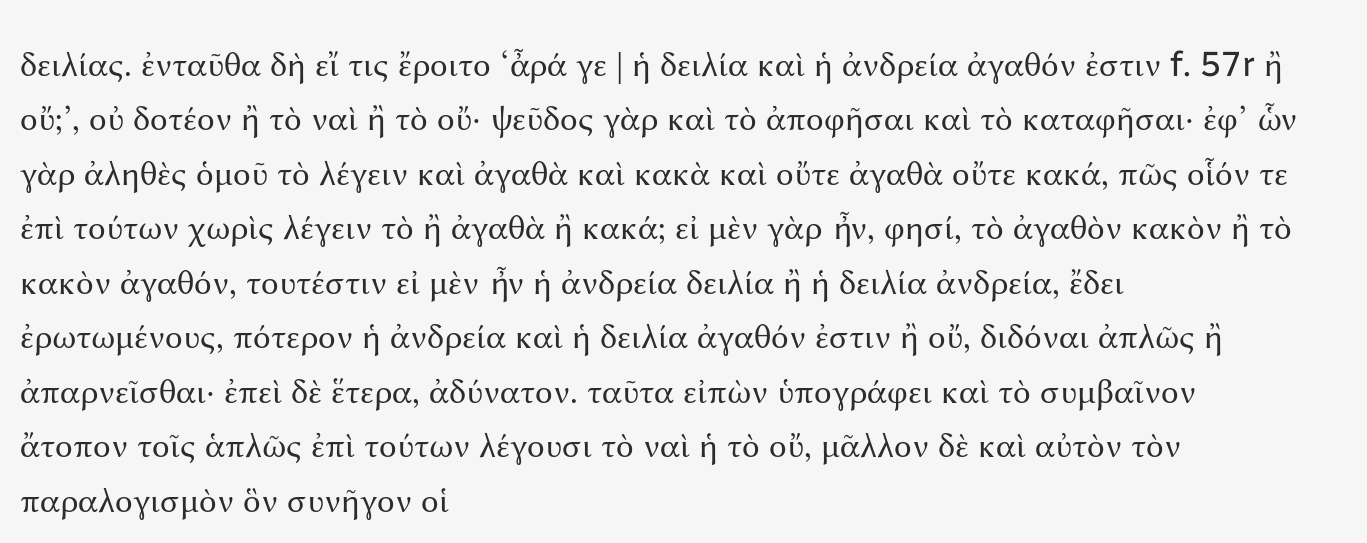δειλίας. ἐνταῦθα δὴ εἴ τις ἔροιτο ‘ἆρά γε | ἡ δειλία καὶ ἡ ἀνδρεία ἀγαθόν ἐστιν f. 57r ἢ οὔ;’, οὐ δοτέον ἢ τὸ ναὶ ἢ τὸ οὔ· ψεῦδος γὰρ καὶ τὸ ἀποφῆσαι καὶ τὸ καταφῆσαι· ἐφ’ ὧν γὰρ ἀληθὲς ὁμοῦ τὸ λέγειν καὶ ἀγαθὰ καὶ κακὰ καὶ οὔτε ἀγαθὰ οὔτε κακά, πῶς οἷόν τε ἐπὶ τούτων χωρὶς λέγειν τὸ ἢ ἀγαθὰ ἢ κακά; εἰ μὲν γὰρ ἦν, φησί, τὸ ἀγαθὸν κακὸν ἢ τὸ κακὸν ἀγαθόν, τουτέστιν εἰ μὲν ἦν ἡ ἀνδρεία δειλία ἢ ἡ δειλία ἀνδρεία, ἔδει ἐρωτωμένους, πότερον ἡ ἀνδρεία καὶ ἡ δειλία ἀγαθόν ἐστιν ἢ οὔ, διδόναι ἀπλῶς ἢ ἀπαρνεῖσθαι· ἐπεὶ δὲ ἕτερα, ἀδύνατον. ταῦτα εἰπὼν ὑπογράφει καὶ τὸ συμβαῖνον ἄτοπον τοῖς ἁπλῶς ἐπὶ τούτων λέγουσι τὸ ναὶ ἡ τὸ οὔ, μᾶλλον δὲ καὶ αὐτὸν τὸν παραλογισμὸν ὃν συνῆγον οἱ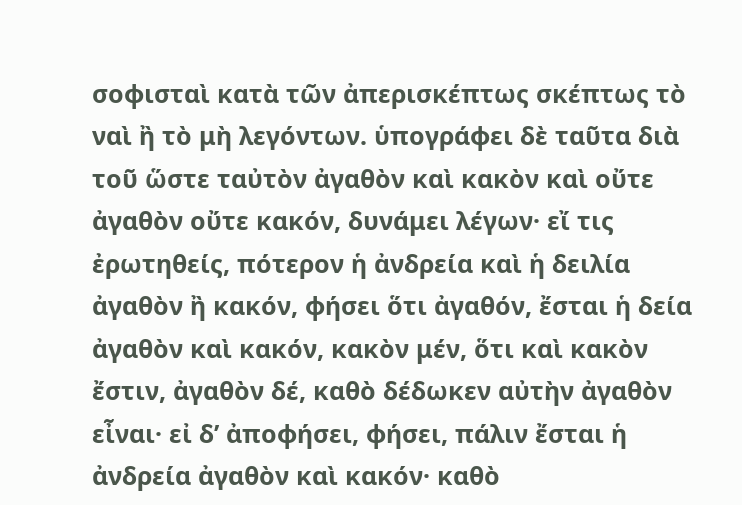σοφισταὶ κατὰ τῶν ἀπερισκέπτως σκέπτως τὸ ναὶ ἢ τὸ μὴ λεγόντων. ὑπογράφει δὲ ταῦτα διὰ τοῦ ὥστε ταὐτὸν ἀγαθὸν καὶ κακὸν καὶ οὔτε ἀγαθὸν οὔτε κακόν, δυνάμει λέγων· εἴ τις ἐρωτηθείς, πότερον ἡ ἀνδρεία καὶ ἡ δειλία ἀγαθὸν ἢ κακόν, φήσει ὅτι ἀγαθόν, ἔσται ἡ δεία ἀγαθὸν καὶ κακόν, κακὸν μέν, ὅτι καὶ κακὸν ἔστιν, ἀγαθὸν δέ, καθὸ δέδωκεν αὐτὴν ἀγαθὸν εἶναι· εἰ δ’ ἀποφήσει, φήσει, πάλιν ἔσται ἡ ἀνδρεία ἀγαθὸν καὶ κακόν· καθὸ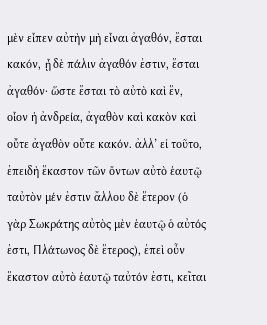μὲν εἶπεν αὐτὴν μὴ εἶναι ἀγαθόν, ἔσται κακόν, ᾗ δὲ πάλιν ἀγαθόν ἐστιν, ἔσται ἀγαθόν· ὥστε ἔσται τὸ αὐτὸ καὶ ἕν, οἷον ἡ ἀνδρεία, ἀγαθὸν καὶ κακὸν καὶ οὔτε ἀγαθὸν οὔτε κακόν. ἀλλ’ εἰ τοῦτο, ἐπειδὴ ἕκαστον τῶν ὄντων αὐτὸ ἑαυτῷ ταὐτὸν μέν ἐστιν ἄλλου δὲ ἕτερον (ὁ γὰρ Σωκράτης αὐτὸς μὲν ἑαυτῷ ὁ αὐτός ἐστι, Πλάτωνος δὲ ἕτερος), ἐπεὶ οὖν ἕκαστον αὐτὸ ἑαυτῷ ταὐτόν ἐστι, κεῖται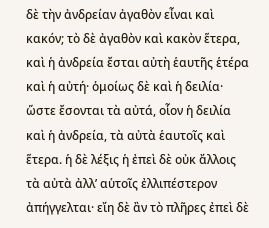δὲ τὴν ἀνδρείαν ἀγαθὸν εἶναι καὶ κακόν; τὸ δὲ ἀγαθὸν καὶ κακὸν ἕτερα, καὶ ἡ ἀνδρεία ἔσται αὐτὴ ἑαυτῆς ἑτέρα καὶ ἡ αὐτή· ὁμοίως δὲ καὶ ἡ δειλία· ὥστε ἔσονται τὰ αὐτά, οἷον ἡ δειλία καὶ ἡ ἀνδρεία, τὰ αὐτὰ ἑαυτοῖς καὶ ἕτερα. ἡ δὲ λέξις ἡ ἐπεὶ δὲ οὐκ ἄλλοις τὰ αὐτὰ ἀλλ’ αὑτοῖς ἐλλιπέστερον ἀπήγγελται· εἴη δὲ ἂν τὸ πλῆρες ἐπεὶ δὲ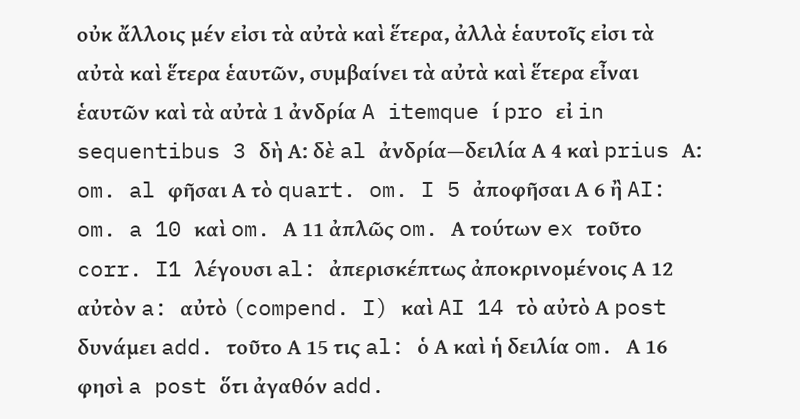οὐκ ἄλλοις μέν εἰσι τὰ αὐτὰ καὶ ἕτερα, ἀλλὰ ἑαυτοῖς εἰσι τὰ αὐτὰ καὶ ἕτερα ἑαυτῶν, συμβαίνει τὰ αὐτὰ καὶ ἕτερα εἶναι ἑαυτῶν καὶ τὰ αὐτὰ 1 ἀνδρία A itemque ί pro εἰ in sequentibus 3 δὴ Α: δὲ al ἀνδρία—δειλία Α 4 καὶ prius Α: om. al φῆσαι Α τὸ quart. om. I 5 ἀποφῆσαι Α 6 ἢ AI: om. a 10 καὶ om. Α 11 ἀπλῶς om. Α τούτων ex τοῦτο corr. I1 λέγουσι al: ἀπερισκέπτως ἀποκρινομένοις Α 12 αὐτὸν a: αὐτὸ (compend. I) καὶ AI 14 τὸ αὐτὸ Α post δυνάμει add. τοῦτο Α 15 τις al: ὁ Α καὶ ἡ δειλία om. Α 16 φησὶ a post ὅτι ἀγαθόν add.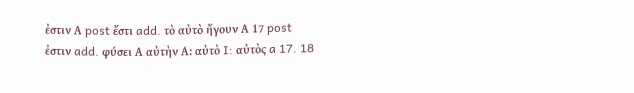ἐστιν Α post ἔστι add. τὸ αὐτὸ ἤγουν Α 17 post ἐστιν add. φύσει Α αὐτὴν Α: αὐτὸ I: αὐτὸς a 17. 18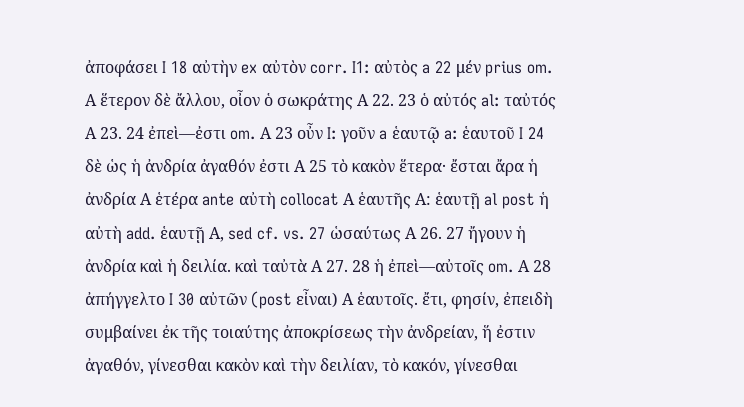ἀποφάσει I 18 αὐτὴν ex αὐτὸν corr. I1: αὐτὸς a 22 μέν prius om. Α ἕτερον δὲ ἄλλου, οἶον ὁ σωκράτης Α 22. 23 ὁ αὐτός al: ταὐτός Α 23. 24 ἐπεὶ—ἐστι om. Α 23 οὖν I: γοῦν a ἑαυτῷ a: ἑαυτοῦ I 24 δὲ ὡς ἡ ἀνδρία ἀγαθόν ἐστι Α 25 τὸ κακὸν ἕτερα· ἔσται ἄρα ἡ ἀνδρία Α ἑτέρα ante αὐτὴ collocat Α ἑαυτῆς Α: ἑαυτῇ al post ἡ αὐτὴ add. ἑαυτῇ Α, sed cf. vs. 27 ὡσαύτως Α 26. 27 ἤγουν ἡ ἀνδρία καὶ ἡ δειλία. καὶ ταὐτὰ Α 27. 28 ἡ ἐπεὶ—αὐτοῖς om. Α 28 ἀπήγγελτο I 30 αὐτῶν (post εἶναι) Α ἑαυτοῖς. ἔτι, φησίν, ἐπειδὴ συμβαίνει ἐκ τῆς τοιαύτης ἀποκρίσεως τὴν ἀνδρείαν, ἥ ἐστιν ἀγαθόν, γίνεσθαι κακὸν καὶ τὴν δειλίαν, τὸ κακόν, γίνεσθαι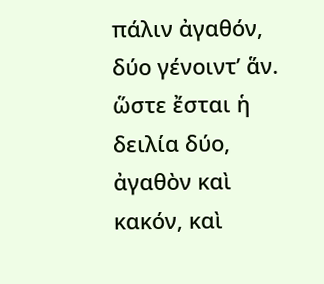πάλιν ἀγαθόν, δύο γένοιντ’ ἅν. ὥστε ἔσται ἡ δειλία δύο, ἀγαθὸν καὶ κακόν, καὶ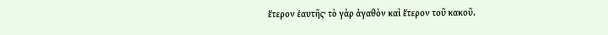ἕτερον ἑαυτῆς· τὸ γὰρ ἀγαθὸν καὶ ἕτερον τοῦ κακοῦ.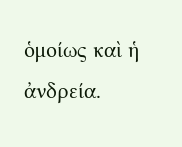ὁμοίως καὶ ἡ ἀνδρεία.